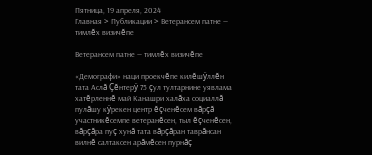Пятница, 19 апреля, 2024
Главная > Публикации > Ветерансем патне — тимлĕх визичĕпе

Ветерансем патне — тимлĕх визичĕпе

«Демографи» наци проекчĕпе килĕшÿллĕн тата Аслă Çĕнтерÿ 75 çул тултарнине уявлама хатĕрленнĕ май Канашри халăха социаллă пулăшу кÿрекен центр ĕçченĕсем вăрçă участникĕсемпе ветеранĕсен, тыл ĕçченĕсен, вăрçăра пуç хунă тата вăрçăран таврăнсан вилнĕ салтаксен арăмĕсен пурнăç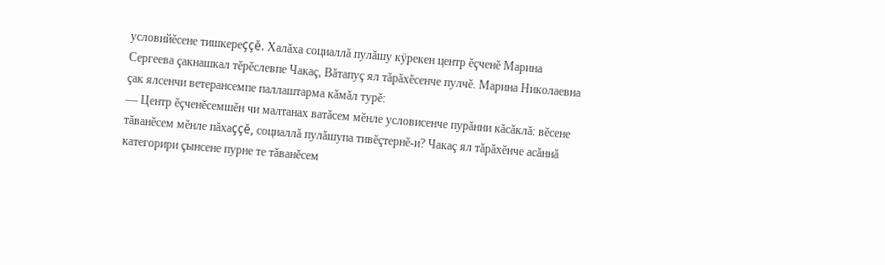условийĕсене тишкереççĕ. Халăха социаллă пулăшу кÿрекен центр ĕçченĕ Марина Сергеева çакнашкал тĕрĕслевпе Чакаç, Вăтапуç ял тăрăхĕсенче пулчĕ. Марина Николаевна çак ялсенчи ветерансемпе паллаштарма кăмăл турĕ:
— Центр ĕçченĕсемшĕн чи малтанах ватăсем мĕнле условисенче пурăнни кăсăклă: вĕсене тăванĕсем мĕнле пăхаççĕ, социаллă пулăшупа тивĕçтернĕ-и? Чакаç ял тăрăхĕнче асăннă категорири çынсене пурне те тăванĕсем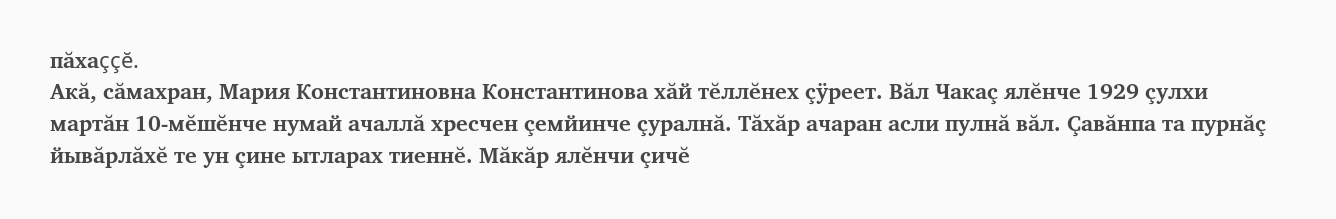пăхаççĕ.
Акă, сăмахран, Мария Константиновна Константинова хăй тĕллĕнех çÿреет. Вăл Чакаç ялĕнче 1929 çулхи мартăн 10-мĕшĕнче нумай ачаллă хресчен çемйинче çуралнă. Тăхăр ачаран асли пулнă вăл. Çавăнпа та пурнăç йывăрлăхĕ те ун çине ытларах тиеннĕ. Мăкăр ялĕнчи çичĕ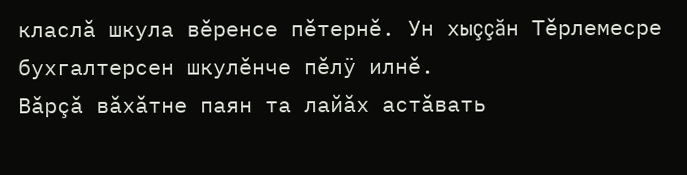класлă шкула вĕренсе пĕтернĕ. Ун хыççăн Тĕрлемесре бухгалтерсен шкулĕнче пĕлÿ илнĕ.
Вăрçă вăхăтне паян та лайăх астăвать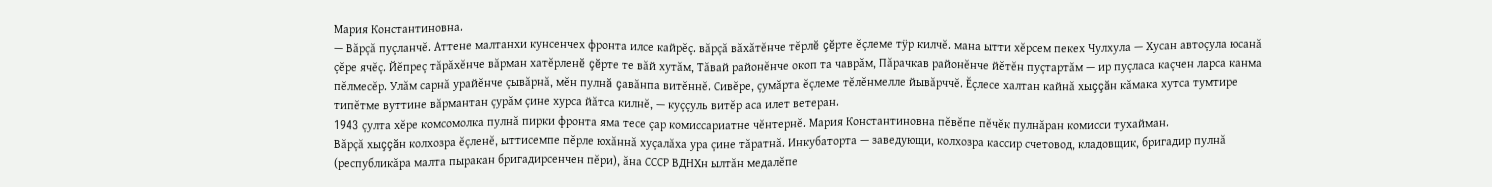Мария Константиновна.
— Вăрçă пуçланчĕ. Аттене малтанхи кунсенчех фронта илсе кайрĕç. вăрçă вăхăтĕнче тĕрлĕ çĕрте ĕçлеме тÿр килчĕ. мана ытти хĕрсем пекех Чулхула — Хусан автоçула юсанă çĕре ячĕç. Йĕпреç тăрăхĕнче вăрман хатĕрленĕ çĕрте те вăй хутăм, Тăвай районĕнче окоп та чаврăм, Пăрачкав районĕнче йĕтĕн пуçтартăм — ир пуçласа каçчен ларса канма пĕлмесĕр. Улăм сарнă урайĕнче çывăрнă, мĕн пулнă çавăнпа витĕннĕ. Сивĕре, çумăрта ĕçлеме тĕлĕнмелле йывăрччĕ. Ĕçлесе халтан кайнă хыççăн кăмака хутса тумтире типĕтме вуттине вăрмантан çурăм çине хурса йăтса килнĕ, — куççуль витĕр аса илет ветеран.
1943 çулта хĕре комсомолка пулнă пирки фронта яма тесе çар комиссариатне чĕнтернĕ. Мария Константиновна пĕвĕпе пĕчĕк пулнăран комисси тухайман.
Вăрçă хыççăн колхозра ĕçленĕ, ыттисемпе пĕрле юхăннă хуçалăха ура çине тăратнă. Инкубаторта — заведующи, колхозра кассир счетовод, кладовщик, бригадир пулнă (республикăра малта пыракан бригадирсенчен пĕри), ăна СССР ВДНХн ылтăн медалĕпе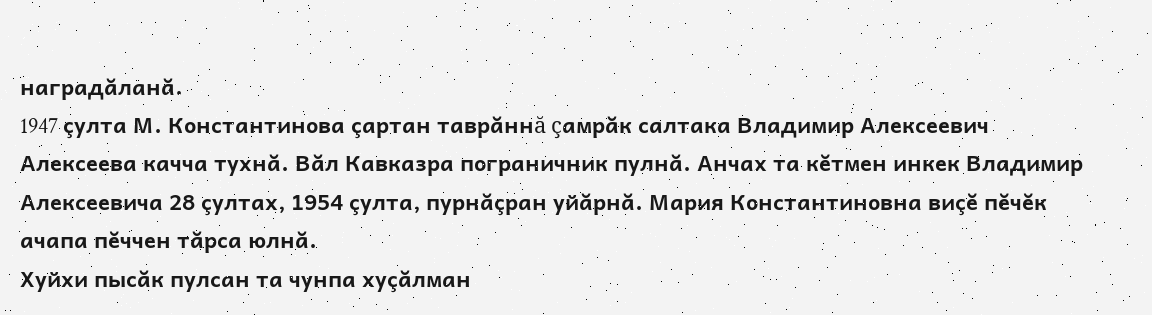наградăланă.
1947 çулта М. Константинова çартан таврăннă çамрăк салтака Владимир Алексеевич Алексеева качча тухнă. Вăл Кавказра пограничник пулнă. Анчах та кĕтмен инкек Владимир Алексеевича 28 çултах, 1954 çулта, пурнăçран уйăрнă. Мария Константиновна виçĕ пĕчĕк ачапа пĕччен тăрса юлнă.
Хуйхи пысăк пулсан та чунпа хуçăлман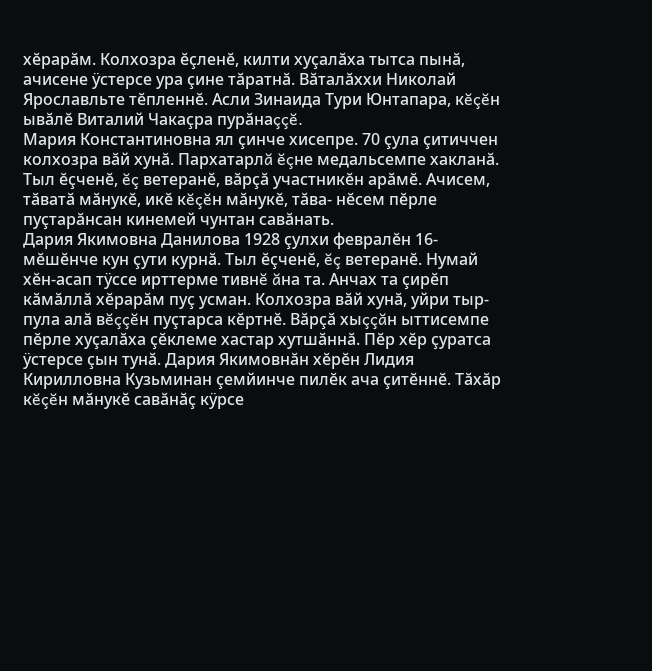хĕрарăм. Колхозра ĕçленĕ, килти хуçалăха тытса пынă, ачисене ÿстерсе ура çине тăратнă. Вăталăххи Николай Ярославльте тĕпленнĕ. Асли Зинаида Тури Юнтапара, кĕçĕн ывăлĕ Виталий Чакаçра пурăнаççĕ.
Мария Константиновна ял çинче хисепре. 70 çула çитиччен колхозра вăй хунă. Пархатарлă ĕçне медальсемпе хакланă. Тыл ĕçченĕ, ĕç ветеранĕ, вăрçă участникĕн арăмĕ. Ачисем, тăватă мăнукĕ, икĕ кĕçĕн мăнукĕ, тăва- нĕсем пĕрле пуçтарăнсан кинемей чунтан савăнать.
Дария Якимовна Данилова 1928 çулхи февралĕн 16-мĕшĕнче кун çути курнă. Тыл ĕçченĕ, ĕç ветеранĕ. Нумай хĕн-асап тÿссе ирттерме тивнĕ ăна та. Анчах та çирĕп кăмăллă хĕрарăм пуç усман. Колхозра вăй хунă, уйри тыр-пула алă вĕççĕн пуçтарса кĕртнĕ. Вăрçă хыççăн ыттисемпе пĕрле хуçалăха çĕклеме хастар хутшăннă. Пĕр хĕр çуратса ÿстерсе çын тунă. Дария Якимовнăн хĕрĕн Лидия Кирилловна Кузьминан çемйинче пилĕк ача çитĕннĕ. Тăхăр кĕçĕн мăнукĕ савăнăç кÿрсе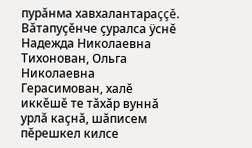пурăнма хавхалантараççĕ.
Вăтапуçĕнче çуралса ÿснĕ Надежда Николаевна Тихонован, Ольга Николаевна Герасимован, халĕ иккĕшĕ те тăхăр вуннă урлă каçнă, шăписем пĕрешкел килсе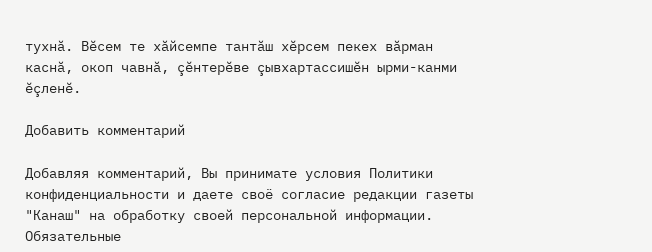тухнă. Вĕсем те хăйсемпе тантăш хĕрсем пекех вăрман каснă, окоп чавнă, çĕнтерĕве çывхартассишĕн ырми-канми ĕçленĕ.

Добавить комментарий

Добавляя комментарий, Вы принимате условия Политики конфиденциальности и даете своё согласие редакции газеты "Канаш" на обработку своей персональной информации. Обязательные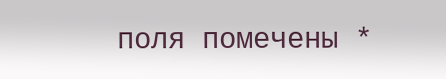поля помечены *